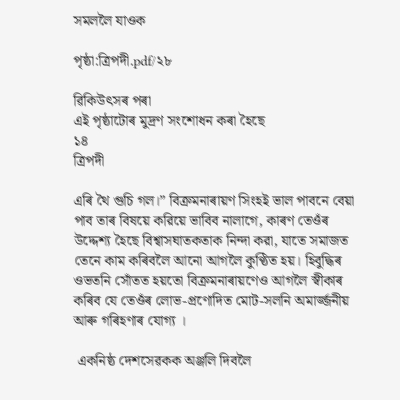সমললৈ যাওক

পৃষ্ঠা:ত্ৰিপদী.pdf/২৮

ৱিকিউৎসৰ পৰা
এই পৃষ্ঠাটোৰ মুদ্ৰণ সংশোধন কৰা হৈছে
১৪
ত্রিপদী

এৰি থৈ গুচি গল।” বিক্ৰমনাৰায়ণ সিংহই ভাল পাবনে বেয়া পাব তাৰ বিষয়ে করিয়ে ভাবিব নালাগে, কাৰণ তেওঁৰ উদ্দেশ্য হৈছে বিশ্বাসঘাতকতাক নিন্দা করা, যাতে সমাজত তেনে কাম কৰিবলৈ আনো আগলৈ কুণ্ঠিত হয়। হিবুদ্ধিৰ ওভতনি সোঁতত হয়তো বিক্রমনাৰায়ণেও আগলৈ স্বীকাৰ কৰিব যে তেওঁৰ লোভ-প্রণোদিত মোট-সলনি অমার্জ্জনীয় আৰু গৰিহণাৰ যোগ্য ।

 একনিষ্ঠ দেশসেৱকক অঞ্জলি দিবলৈ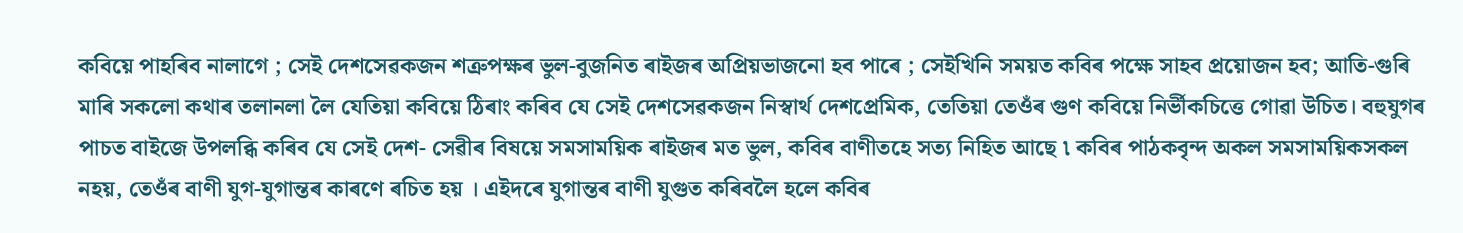কবিয়ে পাহৰিব নালাগে ; সেই দেশসেৱকজন শত্রুপক্ষৰ ভুল-বুজনিত ৰাইজৰ অপ্রিয়ভাজনো হব পাৰে ; সেইখিনি সময়ত কবিৰ পক্ষে সাহব প্রয়োজন হব; আতি-গুৰি মাৰি সকলো কথাৰ তলানলা লৈ যেতিয়া কবিয়ে ঠিৰাং কৰিব যে সেই দেশসেৱকজন নিস্বার্থ দেশপ্রেমিক, তেতিয়া তেওঁৰ গুণ কবিয়ে নিৰ্ভীকচিত্তে গোৱা উচিত। বহুযুগৰ পাচত বাইজে উপলব্ধি কৰিব যে সেই দেশ- সেৱীৰ বিষয়ে সমসাময়িক ৰাইজৰ মত ভুল, কবিৰ বাণীতহে সত্য নিহিত আছে ৷ কবিৰ পাঠকবৃন্দ অকল সমসাময়িকসকল নহয়, তেওঁৰ বাণী যুগ-যুগান্তৰ কাৰণে ৰচিত হয় । এইদৰে যুগান্তৰ বাণী যুগুত কৰিবলৈ হলে কবিৰ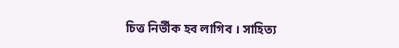চিত্ত নিৰ্ভীক হব লাগিব । সাহিত্য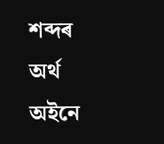শব্দৰ অৰ্থ অইনে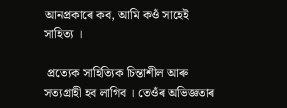আনপ্ৰকাৰে কব, আমি কওঁ সাহেই সাহিত্য ।

 প্রত্যেক সাহিত্যিক চিন্তাশীল আৰু সত্যগ্রাহী হব লাগিব । তেওঁৰ অভিজ্ঞতাৰ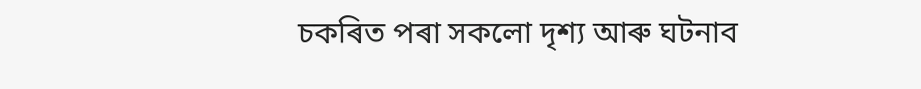চকৰিত পৰা সকলো দৃশ্য আৰু ঘটনাব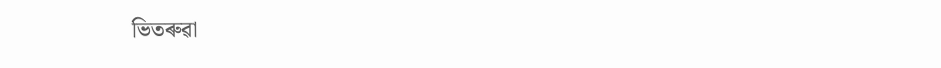ভিতৰুৱা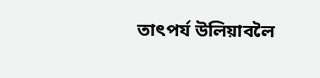তাৎপৰ্য উলিয়াবলৈ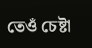তেওঁ চেষ্টা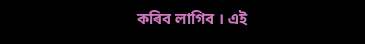কৰিব লাগিব । এই